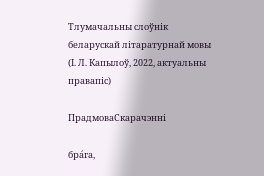Тлумачальны слоўнік беларускай літаратурнай мовы (І. Л. Капылоў, 2022, актуальны правапіс)

ПрадмоваСкарачэнні

бра́га,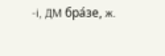-і, ДМ бра́зе, ж.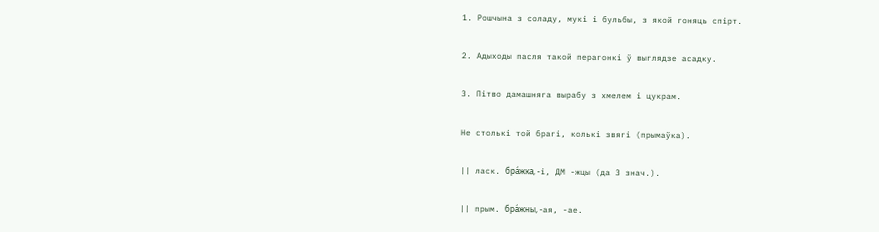1. Рошчына з соладу, мукі і бульбы, з якой гоняць спірт.

2. Адыходы пасля такой перагонкі ў выглядзе асадку.

3. Пітво дамашняга вырабу з хмелем і цукрам.

Не столькі той брагі, колькі звягі (прымаўка).

|| ласк. бра́жка, -і, ДМ -жцы (да 3 знач.).

|| прым. бра́жны, -ая, -ае.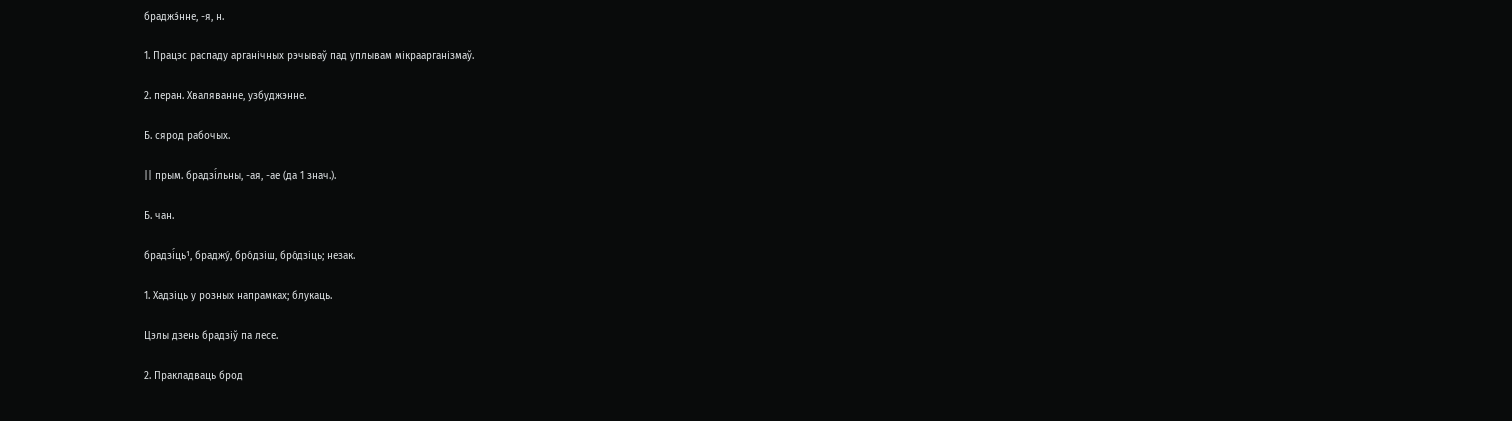браджэ́нне, -я, н.

1. Працэс распаду арганічных рэчываў пад уплывам мікраарганізмаў.

2. перан. Хваляванне, узбуджэнне.

Б. сярод рабочых.

|| прым. брадзі́льны, -ая, -ае (да 1 знач.).

Б. чан.

брадзі́ць¹, браджу́, бро́дзіш, бро́дзіць; незак.

1. Хадзіць у розных напрамках; блукаць.

Цэлы дзень брадзіў па лесе.

2. Пракладваць брод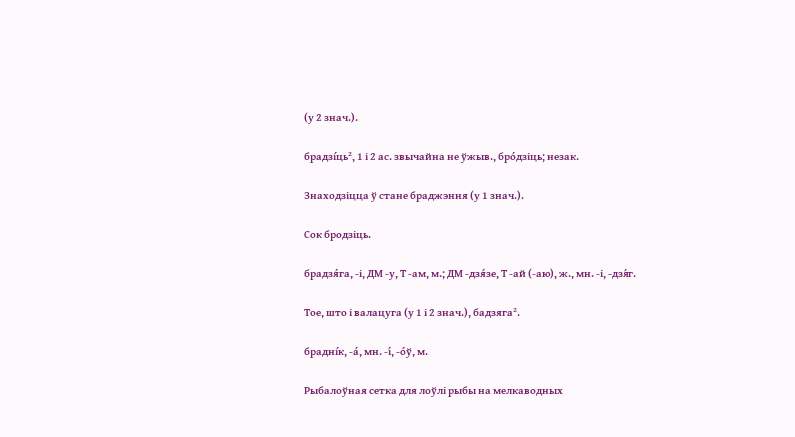(у 2 знач.).

брадзі́ць², 1 і 2 ас. звычайна не ўжыв., бро́дзіць; незак.

Знаходзіцца ў стане браджэння (у 1 знач.).

Сок бродзіць.

брадзя́га, -і, ДМ -у, Т -ам, м.; ДМ -дзя́зе, Т -ай (-аю), ж., мн. -і, -дзя́г.

Тое, што і валацуга (у 1 і 2 знач.), бадзяга².

брадні́к, -а́, мн. -і́, -о́ў, м.

Рыбалоўная сетка для лоўлі рыбы на мелкаводных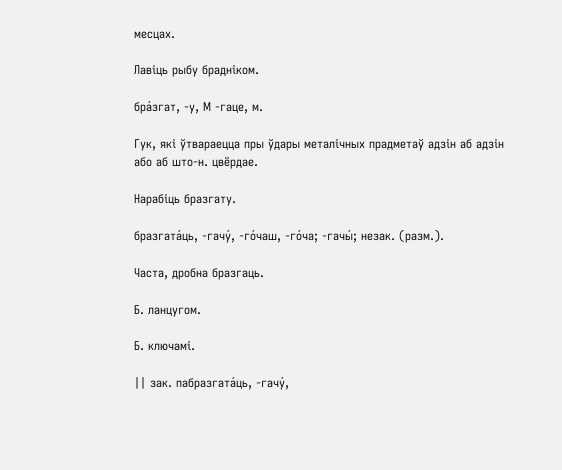месцах.

Лавіць рыбу брадніком.

бра́згат, -у, М -гаце, м.

Гук, які ўтвараецца пры ўдары металічных прадметаў адзін аб адзін або аб што-н. цвёрдае.

Нарабіць бразгату.

бразгата́ць, -гачу́, -го́чаш, -го́ча; -гачы́; незак. (разм.).

Часта, дробна бразгаць.

Б. ланцугом.

Б. ключамі.

|| зак. пабразгата́ць, -гачу́,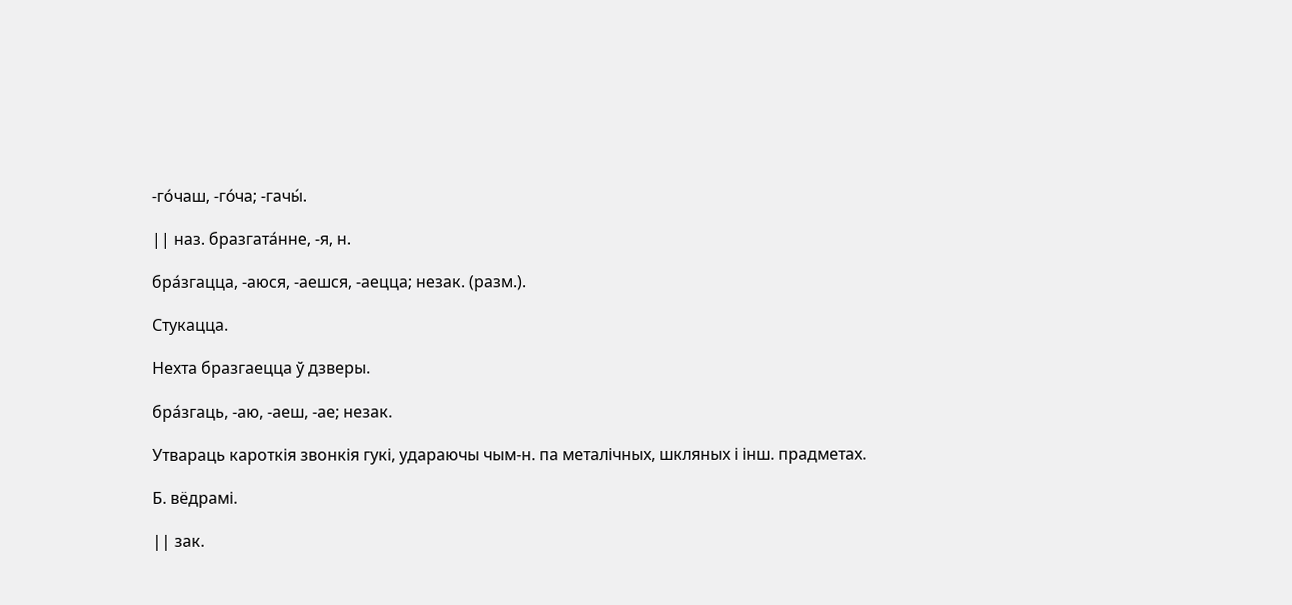-го́чаш, -го́ча; -гачы́.

|| наз. бразгата́нне, -я, н.

бра́згацца, -аюся, -аешся, -аецца; незак. (разм.).

Стукацца.

Нехта бразгаецца ў дзверы.

бра́згаць, -аю, -аеш, -ае; незак.

Утвараць кароткія звонкія гукі, удараючы чым-н. па металічных, шкляных і інш. прадметах.

Б. вёдрамі.

|| зак.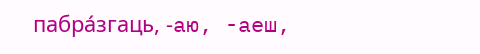пабра́згаць, -аю, -аеш,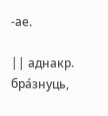-ае.

|| аднакр. бра́знуць,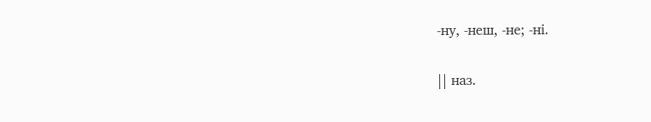-ну, -неш, -не; -ні.

|| наз.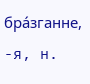бра́зганне, -я, н.